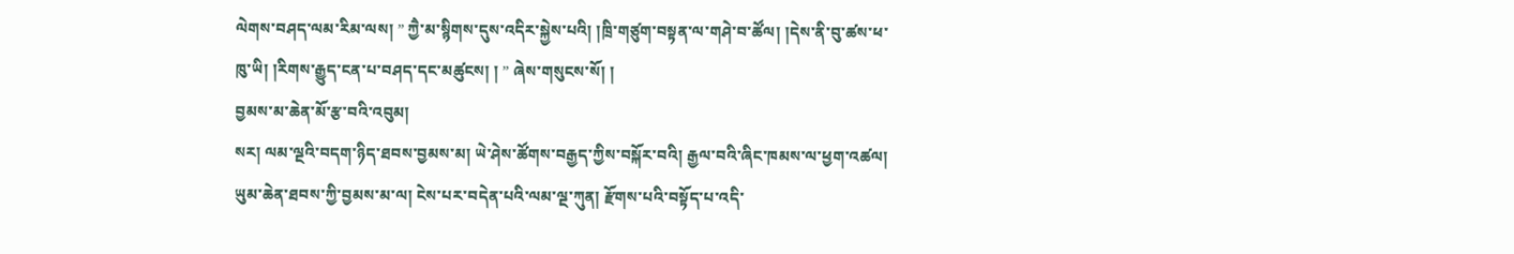ལེགས་བཤད་ལམ་རིམ་ལས། ” ཀྱཻ་མ་སྙིགས་དུས་འདིར་སྐྱེས་པའི། །ཁྲི་གཙུག་བསྟན་ལ་གཤེ་བ་ཚོལ། །དེས་ནི་བུ་ཚས་ཕ་ཁུ་ཡི། །རིགས་རྒྱུད་ངན་པ་བཤད་དང་མཚུངས། ། ” ཞེས་གསུངས་སོ། །
བྱམས་མ་ཆེན་མོ་རྩ་བའི་འབུམ།
སར། ལམ་ལྔའི་བདག་ཉིད་ཐབས་བྱམས་མ། ཡེ་ཤེས་ཚོགས་བརྒྱད་ཀྱིས་བསྐོར་བའི། རྒྱལ་བའི་ཞིང་ཁམས་ལ་ཕྱག་འཚལ། ཡུམ་ཆེན་ཐབས་ཀྱི་བྱམས་མ་ལ། ངེས་པར་བདེན་པའི་ལམ་ལྔ་ཀུན། རྫོགས་པའི་བསྟོད་པ་འདི་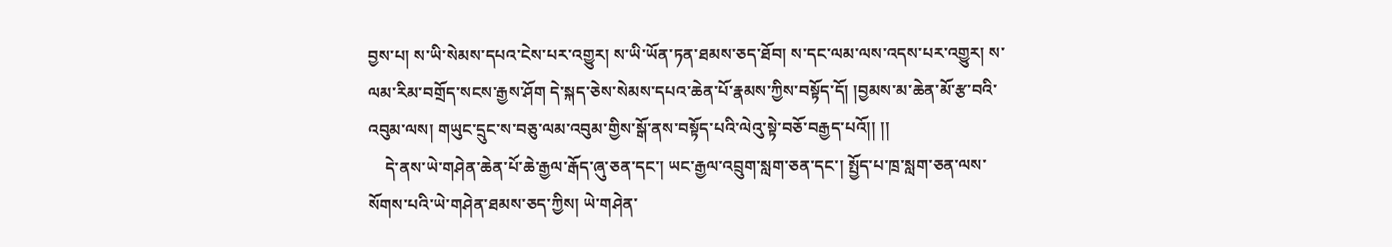བྱས་པ། ས་ཡི་སེམས་དཔའ་ངེས་པར་འགྱུར། ས་ཡི་ཡོན་ཏན་ཐམས་ཅད་ཐོབ། ས་དང་ལམ་ལས་འདས་པར་འགྱུར། ས་ལམ་རིམ་བགྲོད་སངས་རྒྱས་ཤོག དེ་སྐད་ཅེས་སེམས་དཔའ་ཆེན་པོ་རྣམས་ཀྱིས་བསྟོད་དོ། །བྱམས་མ་ཆེན་མོ་རྩ་བའི་འབུམ་ལས། གཡུང་དྲུང་ས་བཅུ་ལམ་འབུམ་གྱིས་སྒོ་ནས་བསྟོད་པའི་ལེའུ་སྟེ་བཅོ་བརྒྱད་པའོ།། །།
    དེ་ནས་ཡེ་གཤེན་ཆེན་པོ་ཆེ་རྒྱལ་རྒོད་ཞུ་ཅན་དང་། ཡང་རྒྱལ་འབྲུག་སླག་ཅན་དང་། སྤྱོད་པ་ཁྲ་སླག་ཅན་ལས་སོགས་པའི་ཡེ་གཤེན་ཐམས་ཅད་ཀྱིས། ཡེ་གཤེན་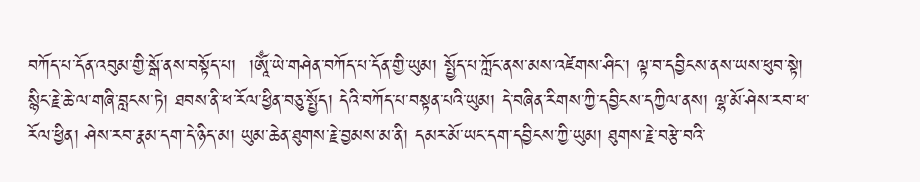བཀོད་པ་དོན་འབུམ་གྱི་སྒོ་ནས་བསྟོད་པ།  །ཨཱོྃ་ཡེ་གཤེན་བཀོད་པ་དོན་གྱི་ཡུམ། སྤྱོད་པ་ཀློང་ནས་མས་འཛེགས་ཤིང་། ལྟ་བ་དབྱིངས་ནས་ཡས་ཕུབ་སྟེ། སྙིང་རྗེ་ཆེ་ལ་གཞི་བླངས་ཏེ། ཐབས་ནི་ཕ་རོལ་ཕྱིན་བཅུ་སྤྱོད། དེའི་བཀོད་པ་བསྟན་པའི་ཡུམ། དེ་བཞིན་རིགས་ཀྱི་དབྱིངས་དཀྱིལ་ནས། ལྷ་མོ་ཤེས་རབ་ཕ་རོལ་ཕྱིན། ཤེས་རབ་རྣམ་དག་དེ་ཉིད་མ། ཡུམ་ཆེན་ཐུགས་རྗེ་བྱམས་མ་ནི། དམར་མོ་ཡང་དག་དབྱིངས་ཀྱི་ཡུམ། ཐུགས་རྗེ་བརྩེ་བའི་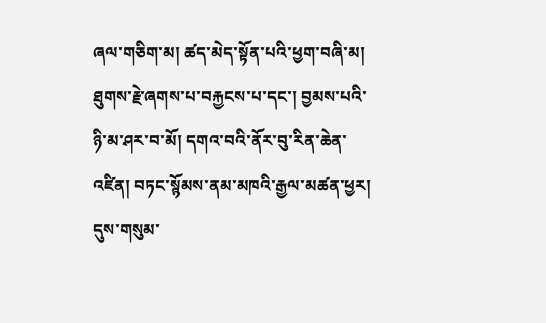ཞལ་གཅིག་མ། ཚད་མེད་སྟོན་པའི་ཕྱག་བཞི་མ། ཐུགས་རྗེ་ཞགས་པ་བརྐྱངས་པ་དང་། བྱམས་པའི་ཉི་མ་ཤར་བ་མོ། དགའ་བའི་ནོར་བུ་རིན་ཆེན་འཛིན། བཏང་སྙོམས་ནམ་མཁའི་རྒྱལ་མཚན་ཕྱར། དུས་གསུམ་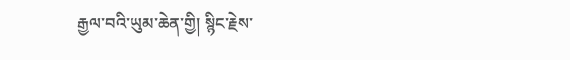རྒྱལ་བའི་ཡུམ་ཆེན་གྱི། སྙིང་རྗེས་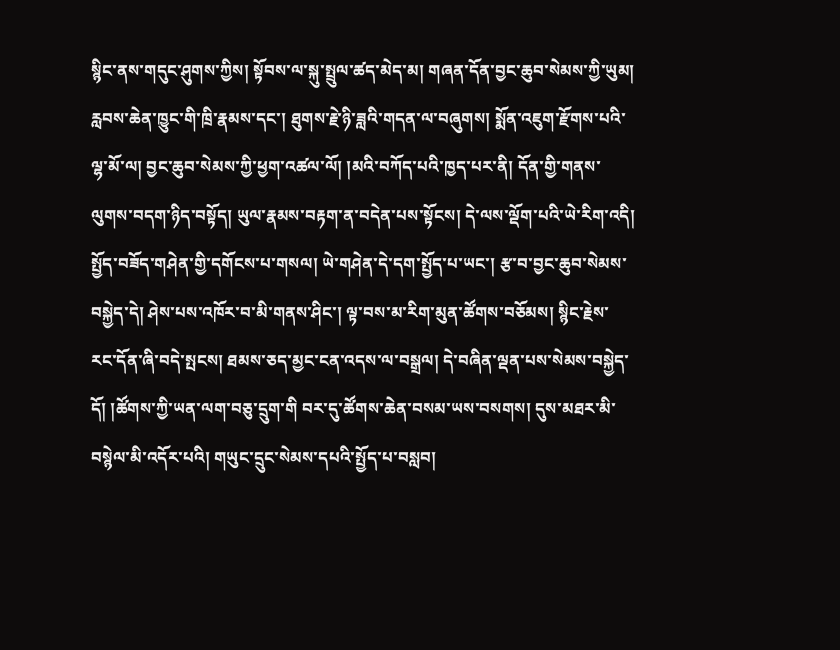སྙིང་ནས་གདུང་ཤུགས་ཀྱིས། སྟོབས་ལ་སྐུ་སྤྲུལ་ཚད་མེད་མ། གཞན་དོན་བྱང་ཆུབ་སེམས་ཀྱི་ཡུམ། རླབས་ཆེན་ཁྱུང་གི་ཁྲི་རྣམས་དང་། ཐུགས་རྗེ་ཉི་ཟླའི་གདན་ལ་བཞུགས། སྨོན་འཇུག་རྫོགས་པའི་ལྷ་མོ་ལ། བྱང་ཆུབ་སེམས་ཀྱི་ཕྱག་འཚལ་ལོ། །མའི་བཀོད་པའི་ཁྱད་པར་ནི། དོན་གྱི་གནས་ལུགས་བདག་ཉིད་བསྟོད། ཡུལ་རྣམས་བརྟག་ན་བདེན་པས་སྟོངས། དེ་ལས་ལྡོག་པའི་ཡེ་རིག་འདི། སྤྱོད་བཟོད་གཤེན་གྱི་དགོངས་པ་གསལ། ཡེ་གཤེན་དེ་དག་སྤྱོད་པ་ཡང་། རྩ་བ་བྱང་ཆུབ་སེམས་བསྐྱེད་དེ། ཤེས་པས་འཁོར་བ་མི་གནས་ཤིང་། ལྟ་བས་མ་རིག་མུན་ཚོགས་བཅོམས། སྙིང་རྗེས་རང་དོན་ཞི་བདེ་སྤངས། ཐམས་ཅད་མྱང་ངན་འདས་ལ་བསྒྲལ། དེ་བཞིན་ལྡན་པས་སེམས་བསྐྱེད་དོ། །ཚོགས་ཀྱི་ཡན་ལག་བཅུ་དྲུག་གི བར་དུ་ཚོགས་ཆེན་བསམ་ཡས་བསགས། དུས་མཐར་མི་བསྙེལ་མི་འདོར་པའི། གཡུང་དྲུང་སེམས་དཔའི་སྤྱོད་པ་བསླབ།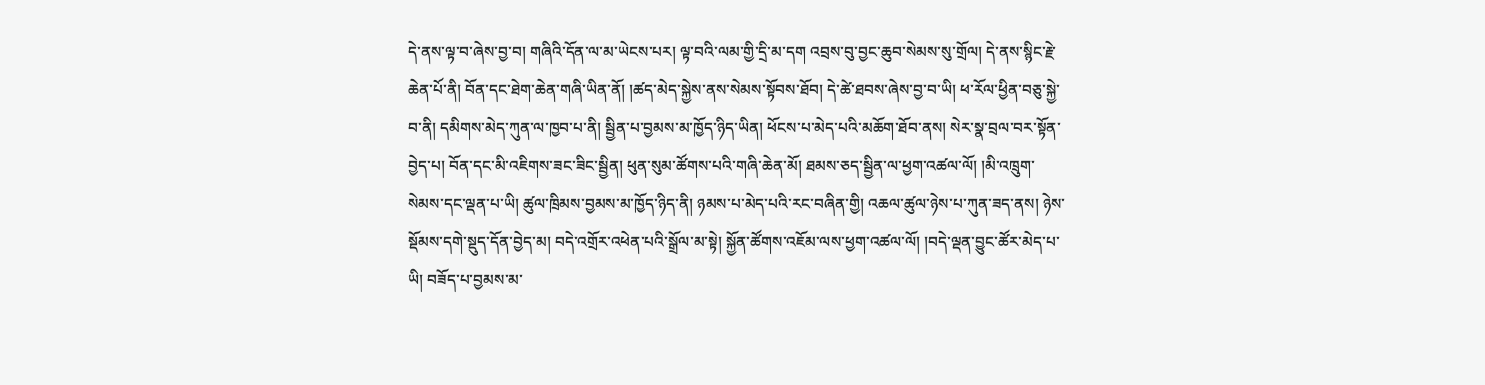དེ་ནས་ལྟ་བ་ཞེས་བྱ་བ། གཞིའི་དོན་ལ་མ་ཡེངས་པར། ལྟ་བའི་ལམ་གྱི་དྲི་མ་དག འབྲས་བུ་བྱང་ཆུབ་སེམས་སུ་གྲོལ། དེ་ནས་སྙིང་རྗེ་ཆེན་པོ་ནི། བོན་དང་ཐེག་ཆེན་གཞི་ཡིན་ནོ། །ཚད་མེད་སྐྱེས་ནས་སེམས་སྟོབས་ཐོབ། དེ་ཚེ་ཐབས་ཞེས་བྱ་བ་ཡི། ཕ་རོལ་ཕྱིན་བཅུ་སྐྱེ་བ་ནི། དམིགས་མེད་ཀུན་ལ་ཁྱབ་པ་ནི། སྦྱིན་པ་བྱམས་མ་ཁྱོད་ཉིད་ཡིན། ཕོངས་པ་མེད་པའི་མཆོག་ཐོབ་ནས། སེར་སྣ་བྲལ་བར་སྟོན་བྱེད་པ། བོན་དང་མི་འཇིགས་ཟང་ཟིང་སྦྱིན། ཕུན་སུམ་ཚོགས་པའི་གཞི་ཆེན་མོ། ཐམས་ཅད་སྦྱིན་ལ་ཕྱག་འཚལ་ལོ། །མི་འཁྲུག་སེམས་དང་ལྡན་པ་ཡི། ཚུལ་ཁྲིམས་བྱམས་མ་ཁྱོད་ཉིད་ནི། ཉམས་པ་མེད་པའི་རང་བཞིན་གྱི། འཆལ་ཚུལ་ཉེས་པ་ཀུན་ཟད་ནས། ཉེས་སྡོམས་དགེ་སྡུད་དོན་བྱེད་མ། བདེ་འགྲོར་འཕེན་པའི་སྒྲོལ་མ་སྟེ། སྐྱོན་ཚོགས་འཇོམ་ལས་ཕྱག་འཚལ་ལོ། །བདེ་ལྡན་བྱུང་ཚོར་མེད་པ་ཡི། བཟོད་པ་བྱམས་མ་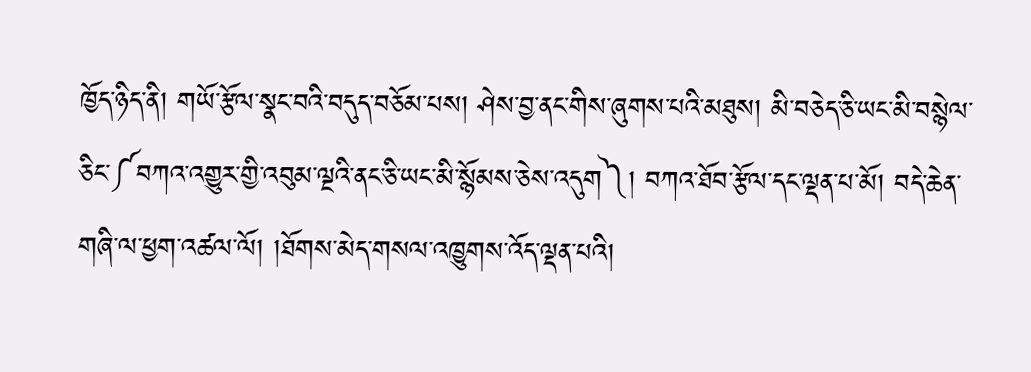ཁྱོད་ཉིད་ནི། གཡོ་རྩོལ་སྣང་བའི་བདུད་བཅོམ་པས། ཤེས་བྱ་ནང་གིས་ཞུགས་པའི་མཐུས། མི་བཅེད་ཅི་ཡང་མི་བསྙེལ་ཅིང་༼བཀའ་འགྱུར་གྱི་འབུམ་ལྔའི་ནང་ཅི་ཡང་མི་སྙོམས་ཅེས་འདུག༽། བཀའ་ཐོབ་རྩོལ་དང་ལྡན་པ་མོ། བདེ་ཆེན་གཞི་ལ་ཕྱག་འཚལ་ལོ། །ཐོགས་མེད་གསལ་འཁྱུགས་འོད་ལྡན་པའི།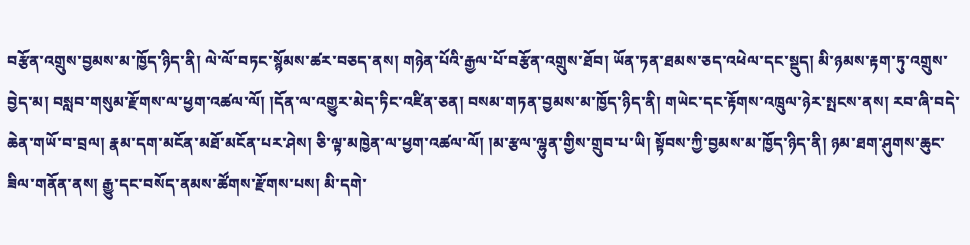བརྩོན་འགྲུས་བྱམས་མ་ཁྱོད་ཉིད་ནི། ལེ་ལོ་བཏང་སྙོམས་ཚར་བཅད་ནས། གཉེན་པོའི་རྒྱལ་པོ་བརྩོན་འགྲུས་ཐོབ། ཡོན་ཏན་ཐམས་ཅད་འཕེལ་དང་སྡུད། མི་ཉམས་རྟག་ཏུ་འགྲུས་བྱེད་མ། བསླབ་གསུམ་རྫོགས་ལ་ཕྱག་འཚལ་ལོ། །དོན་ལ་འགྱུར་མེད་ཏིང་འཛིན་ཅན། བསམ་གཏན་བྱམས་མ་ཁྱོད་ཉིད་ནི། གཡེང་དང་རྟོགས་འཁྲུལ་ཉེར་སྤངས་ནས། རབ་ཞི་བདེ་ཆེན་གཡོ་བ་བྲལ། རྣམ་དག་མངོན་མཐོ་མངོན་པར་ཤེས། ཅི་ལྟ་མཁྱེན་ལ་ཕྱག་འཚལ་ལོ། །མ་རྩལ་ལྷུན་གྱིས་གྲུབ་པ་ཡི། སྟོབས་ཀྱི་བྱམས་མ་ཁྱོད་ཉིད་ནི། ཉམ་ཐག་ཤུགས་ཆུང་ཟིལ་གནོན་ནས། རྒྱུ་དང་བསོད་ནམས་ཚོགས་རྫོགས་པས། མི་དགེ་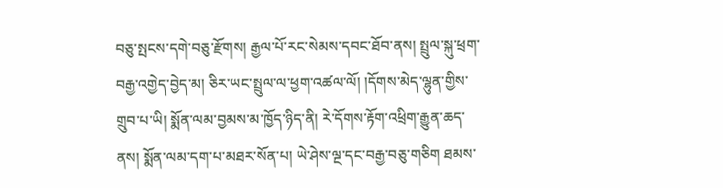བཅུ་སྤངས་དགེ་བཅུ་རྫོགས། རྒྱལ་པོ་རང་སེམས་དབང་ཐོབ་ནས། སྤྲུལ་སྐུ་ཕྲག་བརྒྱ་འགྱེད་བྱེད་མ། ཅིར་ཡང་སྤྲུལ་ལ་ཕྱག་འཚལ་ལོ། །དོགས་མེད་ལྷུན་གྱིས་གྲུབ་པ་ཡི། སྨོན་ལམ་བྱམས་མ་ཁྱོད་ཉིད་ནི། རེ་དོགས་རྟོག་འཕྲིག་རྒྱུན་ཆད་ནས། སྨོན་ལམ་དག་པ་མཐར་སོན་པ། ཡེ་ཤེས་ལྔ་དང་བརྒྱ་བཅུ་གཅིག ཐམས་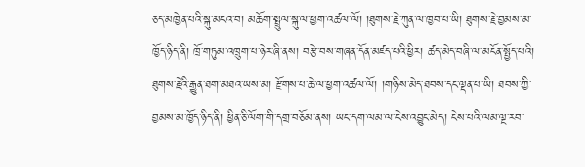ཅད་མཁྱེན་པའི་སྐུ་མངའ་བ། མཆོག་སྤྲུལ་སྐུ་ལ་ཕྱག་འཚལ་ལོ། །ཐུགས་རྗེ་ཀུན་ལ་ཁྱབ་པ་ཡི། ཐུགས་རྗེ་བྱམས་མ་ཁྱོད་ཉིད་ནི། ཁྲོ་གཏུམ་འཁྲུག་པ་ཉེར་ཞི་ནས། བརྩེ་བས་གཞན་དོན་མཛད་པའི་ཕྱིར། ཚད་མེད་བཞི་ལ་མངོན་སྤྱོད་པའི། ཐུགས་རྗེའི་རྒྱུན་ཐག་མཐའ་ཡས་མ། རྫོགས་པ་ཆེ་ལ་ཕྱག་འཚལ་ལོ། །གཉིས་མེད་ཐབས་དང་ལྡན་པ་ཡི། ཐབས་ཀྱི་བྱམས་མ་ཁྱོད་ཉིད་ནི། ཕྱིན་ཅི་ལོག་གི་དགྲ་བཅོམ་ནས། ཡང་དག་ལམ་ལ་ངེས་འབྱུང་མེད། ངེས་པའི་ལམ་ལྔ་རབ་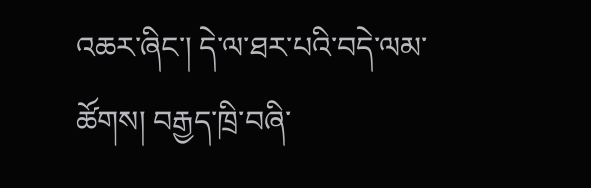འཆར་ཞིང་། དེ་ལ་ཐར་པའི་བདེ་ལམ་ཚོགས། བརྒྱད་ཁྲི་བཞི་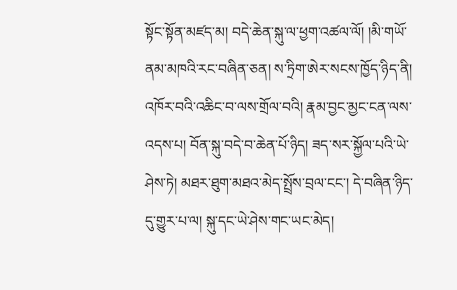སྟོང་སྟོན་མཛད་མ། བདེ་ཆེན་སྐུ་ལ་ཕྱག་འཚལ་ལོ། །མི་གཡོ་ནམ་མཁའི་རང་བཞིན་ཅན། ས་ཏྲིག་ཨེར་སངས་ཁྱོད་ཉིད་ནི། འཁོར་བའི་འཆིང་བ་ལས་གྲོལ་བའི། རྣམ་བྱང་མྱང་ངན་ལས་འདས་པ། བོན་སྐུ་བདེ་བ་ཆེན་པོ་ཉིད། ཟད་སར་སྐྱོལ་པའི་ཡེ་ཤེས་ཏེ། མཐར་ཐུག་མཐའ་མེད་སྤྲོས་བྲལ་ངང་། དེ་བཞིན་ཉིད་དུ་གྱུར་པ་ལ། སྐུ་དང་ཡེ་ཤེས་གང་ཡང་མེད།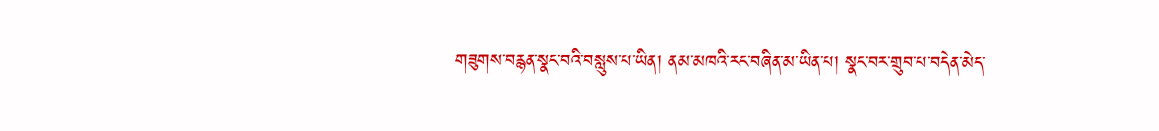གཟུགས་བརྙན་སྣང་བའི་བསླུས་པ་ཡིན། ནམ་མཁའི་རང་བཞིན་མ་ཡིན་པ། སྣང་བར་གྲུབ་པ་བདེན་མེད་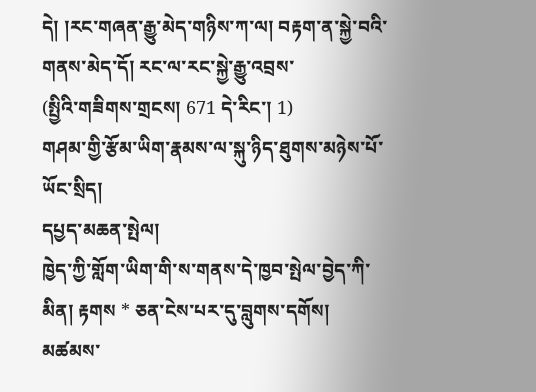དེ། །རང་གཞན་རྒྱུ་མེད་གཉིས་ཀ་ལ། བརྟག་ན་སྐྱེ་བའི་གནས་མེད་དོ། རང་ལ་རང་སྐྱེ་རྒྱུ་འབྲས་
(སྤྱིའི་གཟིགས་གྲངས། 671 དེ་རིང་། 1)
གཤམ་གྱི་རྩོམ་ཡིག་རྣམས་ལ་སྐུ་ཉིད་ཐུགས་མཉེས་པོ་ཡོང་སྲིད།
དཔྱད་མཆན་སྤེལ།
ཁྱེད་ཀྱི་གློག་ཡིག་གི་ས་གནས་དེ་ཁྱབ་སྤེལ་བྱེད་ཀི་མིན། རྟགས * ཅན་ངེས་པར་དུ་བླུགས་དགོས།
མཚམས་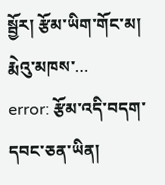སྦྱོར། རྩོམ་ཡིག་གོང་མ།
རྨེའུ་མཁས་…
error: རྩོམ་འདི་བདག་དབང་ཅན་ཡིན།